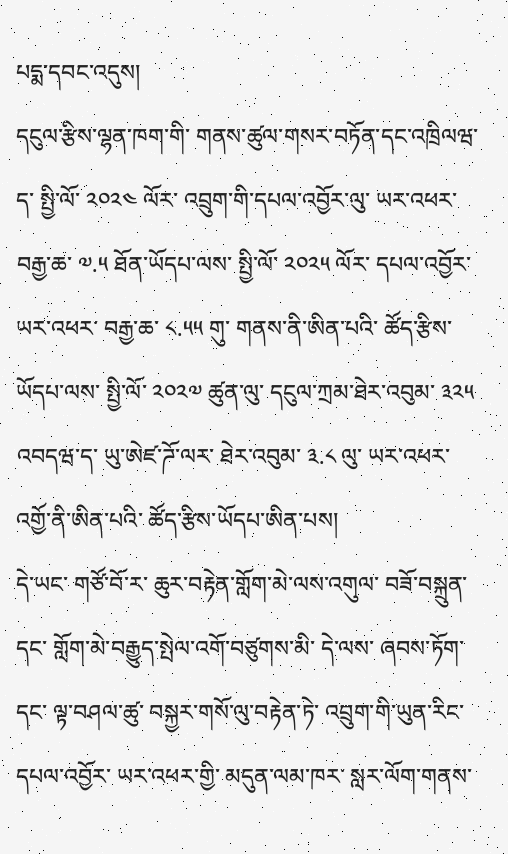པདྨ་དབང་འདུས།
དངུལ་རྩིས་ལྷན་ཁག་གི་ གནས་ཚུལ་གསར་བཏོན་དང་འཁྲིལཝ་ད་ སྤྱི་ལོ་ ༢༠༢༤ ལོར་ འབྲུག་གི་དཔལ་འབྱོར་ལུ་ ཡར་འཕར་བརྒྱ་ཆ་ ༧.༥ ཐོན་ཡོདཔ་ལས་ སྤྱི་ལོ་ ༢༠༢༥ ལོར་ དཔལ་འབྱོར་ཡར་འཕར་ བརྒྱ་ཆ་ ༨.༥༥ གུ་ གནས་ནི་ཨིན་པའི་ ཚོད་རྩིས་ཡོདཔ་ལས་ སྤྱི་ལོ་ ༢༠༢༧ ཚུན་ལུ་ དངུལ་ཀྲམ་ཐེར་འབུམ་ ༣༢༥ འབདཝ་ད་ ཡུ་ཨེཛ་ཌོ་ལར་ ཐེར་འབུམ་ ༣.༨ ལུ་ ཡར་འཕར་འགྱོ་ནི་ཨིན་པའི་ ཚོད་རྩིས་ཡོདཔ་ཨིན་པས།
དེ་ཡང་ གཙོ་བོ་ར་ ཆུར་བརྟེན་གློག་མེ་ལས་འགུལ་ བཟོ་བསྐྲུན་དང་ གློག་མེ་བརྒྱུད་སྤེལ་འགོ་བཙུགས་མི་ དེ་ལས་ ཞབས་ཏོག་དང་ ལྟ་བཤལ་ཚུ་ བསྐྱར་གསོ་ལུ་བརྟེན་ཏེ་ འབྲུག་གི་ཡུན་རིང་དཔལ་འབྱོར་ ཡར་འཕར་གྱི་ མདུན་ལམ་ཁར་ སླར་ལོག་གནས་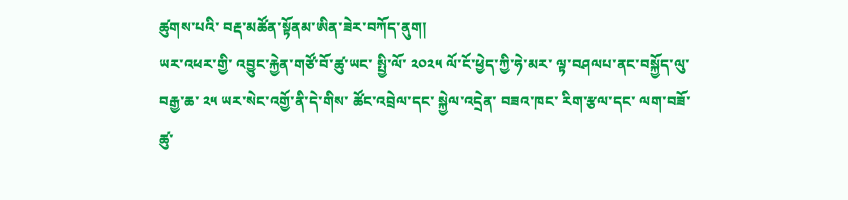ཚུགས་པའི་ བརྡ་མཚོན་སྟོནམ་ཨིན་ཟེར་བཀོད་ནུག།
ཡར་འཕར་གྱི་ འབྱུང་རྐྱེན་གཙོ་བོ་ཚུ་ཡང་ སྤྱི་ལོ་ ༢༠༢༥ ལོ་ངོ་ཕྱེད་ཀྱི་ཧེ་མར་ ལྟ་བཤལཔ་ནང་བསྐྱོད་ལུ་ བརྒྱ་ཆ་ ༢༥ ཡར་སེང་འགྱོ་ནི་དེ་གིས་ ཚོང་འབྲེལ་དང་ སྐྱེལ་འདྲེན་ བཟའ་ཁང་ རིག་རྩལ་དང་ ལག་བཟོ་ཚུ་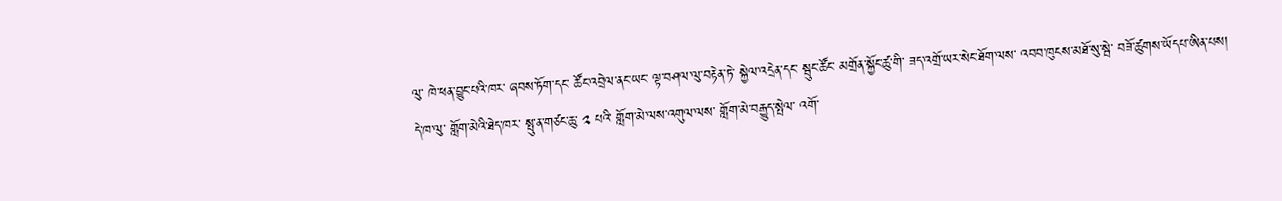ལུ་ ཁེ་ཕན་བྱུང་པའི་ཁར་ ཞབས་ཏོག་དང་ ཚོང་འབྲེལ་ནང་ཡང་ ལྟ་བཤལ་ལུ་བརྟེན་ཏེ་ སྐྱེལ་འདྲེན་དང་ སྦུང་ཚོང་ མགྲོན་སྐྱོང་ཚུ་གི་ ཟད་འགྲོ་ཡར་སེང་ཐོག་ལས་ འབབ་ཁུངས་མཐོ་སུ་སྦེ་ བཟོ་ཚུགས་ཡོདཔ་ཨིན་པས།
དེ་ཁ་ལུ་ གློག་མེའི་ཐེད་ཁར་ སྤུ་ན་གཙང་ཆུ་ ༢ པའི་ གློག་མེ་ལས་འགུལ་ལས་ གློག་མེ་བརྒྱུད་སྤེལ་ འགོ་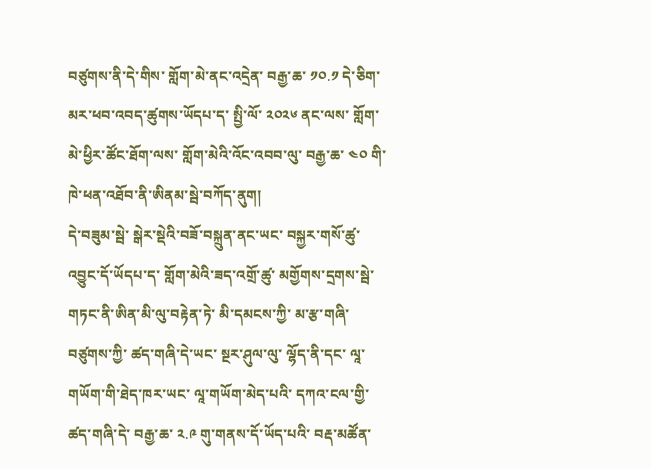བཙུགས་ནི་དེ་གིས་ གློག་མེ་ནང་འདྲེན་ བརྒྱ་ཆ་ ༡༠.༡ དེ་ཅིག་ མར་ཕབ་འབད་ཚུགས་ཡོདཔ་ད་ སྤྱི་ལོ་ ༢༠༢༦ ནང་ལས་ གློག་མེ་ཕྱིར་ཚོང་ཐོག་ལས་ གློག་མེའི་འོང་འབབ་ལུ་ བརྒྱ་ཆ་ ༤༠ གི་ ཁེ་ཕན་འཐོབ་ནི་ཨིནམ་སྦེ་བཀོད་ནུག།
དེ་བཟུམ་སྦེ་ སྒེར་སྡེའི་བཟོ་བསྐྲུན་ནང་ཡང་ བསྐྱར་གསོ་ཚུ་ འབྱུང་དོ་ཡོདཔ་ད་ གློག་མེའི་ཟད་འགྲོ་ཚུ་ མགྱོགས་དྲགས་སྦེ་ གཏང་ནི་ཨིན་མི་ལུ་བརྟེན་ཏེ་ མི་དམངས་ཀྱི་ མ་རྩ་གཞི་བཙུགས་ཀྱི་ ཚད་གཞི་དེ་ཡང་ སྔར་ཤུལ་ལུ་ ལྷོད་ནི་དང་ ལཱ་གཡོག་གི་ཐེད་ཁར་ཡང་ ལཱ་གཡོག་མེད་པའི་ དཀའ་ངལ་གྱི་ ཚད་གཞི་དེ་ བརྒྱ་ཆ་ ༢.༩ གུ་གནས་དོ་ཡོད་པའི་ བརྡ་མཚོན་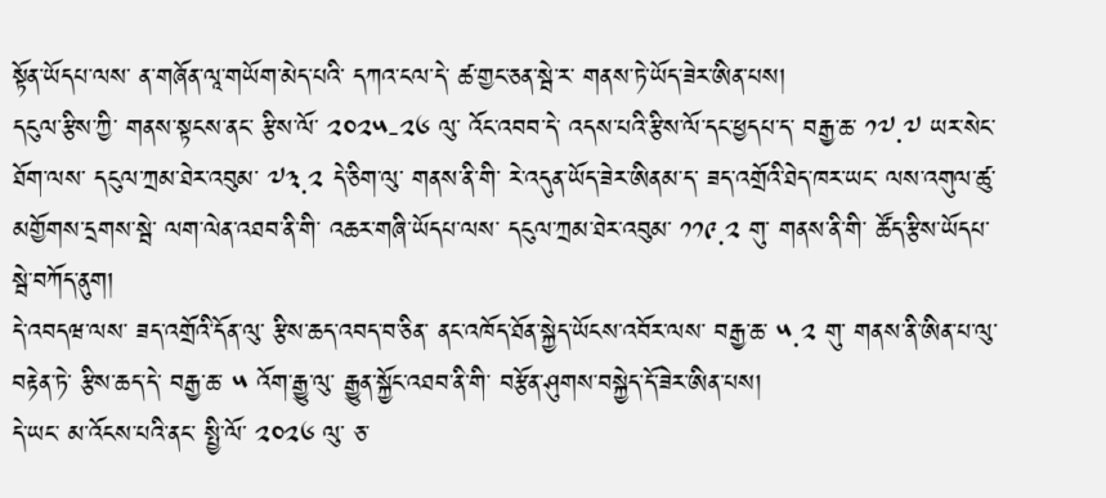སྟོན་ཡོདཔ་ལས་ ན་གཞོན་ལཱ་གཡོག་མེད་པའི་ དཀའ་ངལ་དེ་ ཚ་གྱང་ཅན་སྦེ་ར་ གནས་ཏེ་ཡོད་ཟེར་ཨིན་པས།
དངུལ་རྩིས་ཀྱི་ གནས་སྟངས་ནང་ རྩིས་ལོ་ ༢༠༢༥-༢༦ ལུ་ འོང་འབབ་དེ་ འདས་པའི་རྩིས་ལོ་དང་ཕྱདཔ་ད་ བརྒྱ་ཆ་ ༡༧.༧ ཡར་སེང་ཐོག་ལས་ དངུལ་ཀྲམ་ཐེར་འབུམ་ ༧༣.༢ དེ་ཅིག་ལུ་ གནས་ནི་གི་ རེ་འདུན་ཡོད་ཟེར་ཨིནམ་ད་ ཟད་འགྲོའི་ཐེད་ཁར་ཡང་ ལས་འགུལ་ཚུ་ མགྱོགས་དྲགས་སྦེ་ ལག་ལེན་འཐབ་ནི་གི་ འཆར་གཞི་ཡོདཔ་ལས་ དངུལ་ཀྲམ་ཐེར་འབུམ་ ༡༡༩.༢ གུ་ གནས་ནི་གི་ ཚོད་རྩིས་ཡོདཔ་སྦེ་བཀོད་ནུག།
དེ་འབདཝ་ལས་ ཟད་འགྲོའི་དོན་ལུ་ རྩིས་ཆད་འབད་བ་ཅིན་ ནང་འཁོད་ཐོན་སྐྱེད་ཡོངས་འབོར་ལས་ བརྒྱ་ཆ་ ༥.༢ གུ་ གནས་ནི་ཨིན་པ་ལུ་བརྟེན་ཏེ་ རྩིས་ཆད་དེ་ བརྒྱ་ཆ་ ༥ འོག་རྒྱུ་ལུ་ རྒྱུན་སྐྱོང་འཐབ་ནི་གི་ བརྩོན་ཤུགས་བསྐྱེད་དོ་ཟེར་ཨིན་པས།
དེ་ཡང་ མ་འོངས་པའི་ནང་ སྤྱི་ལོ་ ༢༠༢༦ ལུ་ ཅ་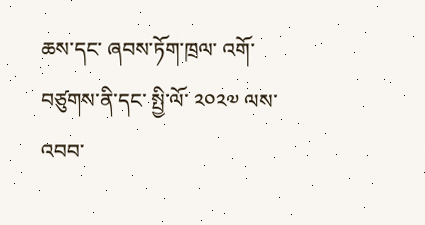ཆས་དང་ ཞབས་ཏོག་ཁྲལ་ འགོ་བཙུགས་ནི་དང་ སྤྱི་ལོ་ ༢༠༢༧ ལས་ འབབ་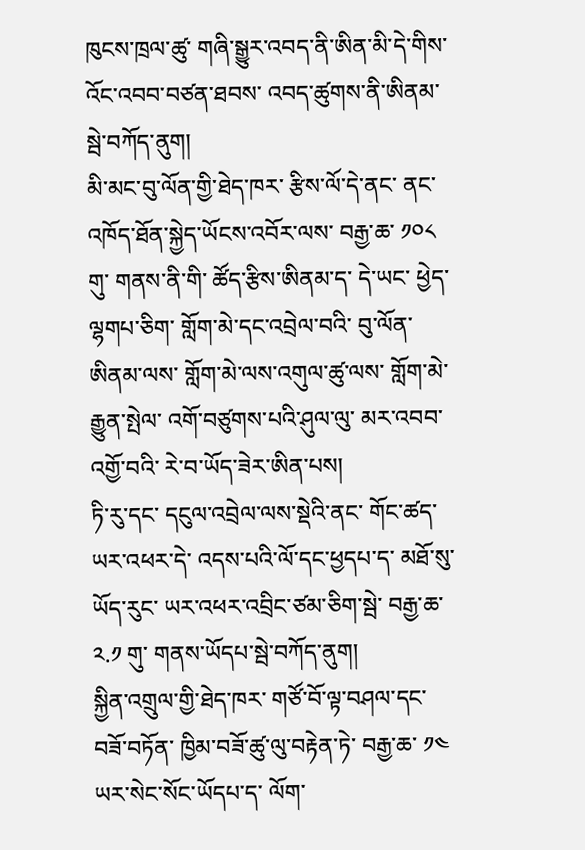ཁུངས་ཁྲལ་ཚུ་ གཞི་སྒྱུར་འབད་ནི་ཨིན་མི་དེ་གིས་ འོང་འབབ་བཙན་ཐབས་ འབད་ཚུགས་ནི་ཨིནམ་སྦེ་བཀོད་ནུག།
མི་མང་བུ་ལོན་གྱི་ཐེད་ཁར་ རྩིས་ལོ་དེ་ནང་ ནང་འཁོད་ཐོན་སྐྱེད་ཡོངས་འབོར་ལས་ བརྒྱ་ཆ་ ༡༠༨ གུ་ གནས་ནི་གི་ ཚོད་རྩིས་ཨིནམ་ད་ དེ་ཡང་ ཕྱེད་ལྷགཔ་ཅིག་ གློག་མེ་དང་འབྲེལ་བའི་ བུ་ལོན་ཨིནམ་ལས་ གློག་མེ་ལས་འགུལ་ཚུ་ལས་ གློག་མེ་རྒྱུན་སྤེལ་ འགོ་བཙུགས་པའི་ཤུལ་ལུ་ མར་འབབ་འགྱོ་བའི་ རེ་བ་ཡོད་ཟེར་ཨིན་པས།
ཏི་རུ་དང་ དངུལ་འབྲེལ་ལས་སྡེའི་ནང་ གོང་ཚད་ཡར་འཕར་དེ་ འདས་པའི་ལོ་དང་ཕྱདཔ་ད་ མཐོ་སུ་ཡོད་རུང་ ཡར་འཕར་འབྲིང་ཙམ་ཅིག་སྦེ་ བརྒྱ་ཆ་ ༢.༡ གུ་ གནས་ཡོདཔ་སྦེ་བཀོད་ནུག།
སྐྱིན་འགྲུལ་གྱི་ཐེད་ཁར་ གཙོ་བོ་ལྟ་བཤལ་དང་ བཟོ་བཏོན་ ཁྱིམ་བཟོ་ཚུ་ལུ་བརྟེན་ཏེ་ བརྒྱ་ཆ་ ༡༤ ཡར་སེང་སོང་ཡོདཔ་ད་ ལོག་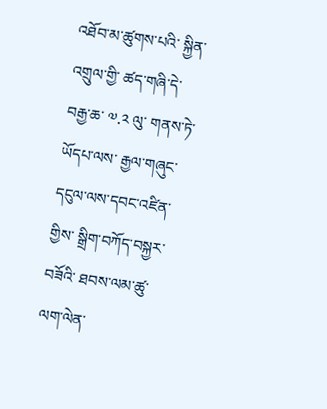འཐོབ་མ་ཚུགས་པའི་ སྐྱིན་འགྲུལ་གྱི་ ཚད་གཞི་དེ་ བརྒྱ་ཆ་ ༧.༢ ལུ་ གནས་ཏེ་ཡོདཔ་ལས་ རྒྱལ་གཞུང་དངུལ་ལས་དབང་འཛིན་གྱིས་ སྒྲིག་བཀོད་བསྐྱར་བཟོའི་ ཐབས་ལམ་ཚུ་ ལག་ལེན་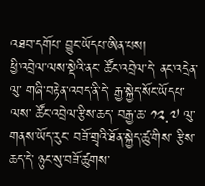འཐབ་དགོཔ་ བྱུང་ཡོདཔ་ཨིན་པས།
ཕྱི་འབྲེལ་ལས་སྡེའི་ནང་ ཚོང་འབྲེལ་དེ་ ནང་འདྲེན་ལུ་ གཞི་བརྟེན་འབད་ནི་དེ་ རྒྱ་སྐྱེད་སོང་ཡོདཔ་ལས་ ཚོང་འབྲེལ་རྩིས་ཆད་ བརྒྱ་ཆ་ ༡༢.༧ ལུ་ གནས་ཡོད་རུང་ བཟོ་གྲྭའི་ཐོན་སྐྱེད་ཚུ་གིས་ རྩིས་ཆད་དེ་ ཉུང་སུ་བཟོ་ཚུགས་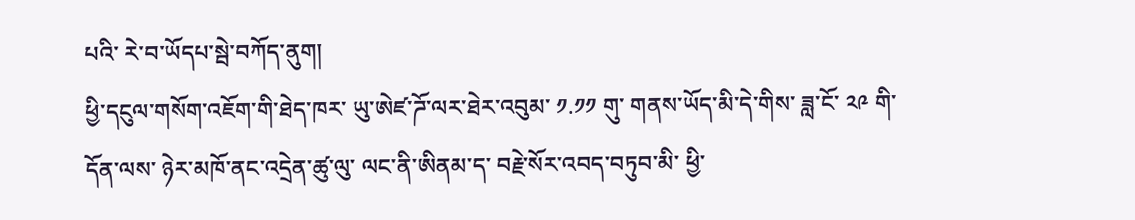པའི་ རེ་བ་ཡོདཔ་སྦེ་བཀོད་ནུག།
ཕྱི་དངུལ་གསོག་འཇོག་གི་ཐེད་ཁར་ ཡུ་ཨེཛ་ཌོ་ལར་ཐེར་འབུམ་ ༡.༡༡ གུ་ གནས་ཡོད་མི་དེ་གིས་ ཟླ་ངོ་ ༢༩ གི་དོན་ལས་ ཉེར་མཁོ་ནང་འདྲེན་ཚུ་ལུ་ ལང་ནི་ཨིནམ་ད་ བརྗེ་སོར་འབད་བཏུབ་མི་ ཕྱི་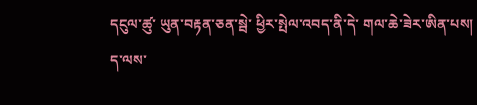དངུལ་ཚུ་ ཡུན་བརྟན་ཅན་སྦེ་ ཕྱིར་སྤེལ་འབད་ནི་དེ་ གལ་ཆེ་ཟེར་ཨིན་པས།
ད་ལས་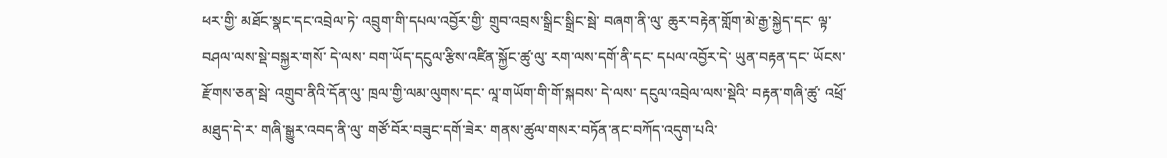ཕར་གྱི་ མཐོང་སྣང་དང་འབྲེལ་ཏེ་ འབྲུག་གི་དཔལ་འབྱོར་གྱི་ གྲུབ་འབྲས་སྒྲིང་སྒྲིང་སྦེ་ བཞག་ནི་ལུ་ ཆུར་བརྟེན་གློག་མེ་རྒྱ་སྐྱེད་དང་ ལྟ་བཤལ་ལས་སྡེ་བསྐྱར་གསོ་ དེ་ལས་ བག་ཡོད་དངུལ་རྩིས་འཛིན་སྐྱོང་ཚུ་ལུ་ རག་ལས་དགོ་ནི་དང་ དཔལ་འབྱོར་དེ་ ཡུན་བརྟན་དང་ ཡོངས་རྫོགས་ཅན་སྦེ་ འགྲུབ་ནིའི་དོན་ལུ་ ཁྲལ་གྱི་ལམ་ལུགས་དང་ ལཱ་གཡོག་གི་གོ་སྐབས་ དེ་ལས་ དངུལ་འབྲེལ་ལས་སྡེའི་ བརྟན་གཞི་ཚུ་ འཕྲོ་མཐུད་དེ་ར་ གཞི་སྒྱུར་འབད་ནི་ལུ་ གཙོ་བོར་བཟུང་དགོ་ཟེར་ གནས་ཚུལ་གསར་བཏོན་ནང་བཀོད་འདུག་པའི་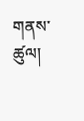གནས་ཚུལ།